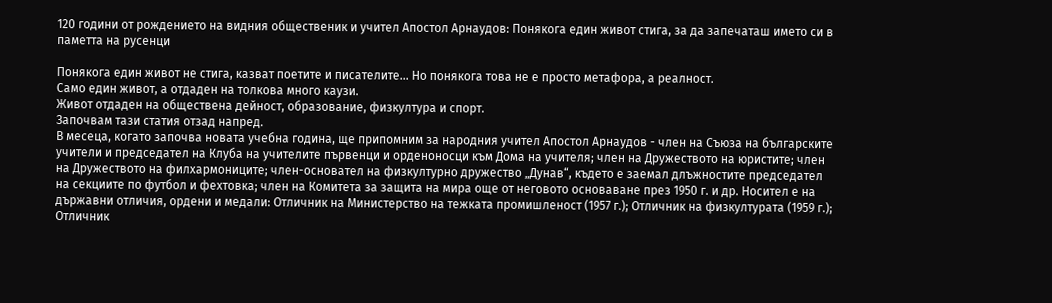120 години от рождението на видния общественик и учител Апостол Арнаудов: Понякога един живот стига, за да запечаташ името си в паметта на русенци

Понякога един живот не стига, казват поетите и писателите... Но понякога това не е просто метафора, а реалност.
Само един живот, а отдаден на толкова много каузи.
Живот отдаден на обществена дейност, образование, физкултура и спорт.
Започвам тази статия отзад напред.
В месеца, когато започва новата учебна година, ще припомним за народния учител Апостол Арнаудов - член на Съюза на българските учители и председател на Клуба на учителите първенци и орденоносци към Дома на учителя; член на Дружеството на юристите; член на Дружеството на филхармониците; член-основател на физкултурно дружество „Дунав“, където е заемал длъжностите председател на секциите по футбол и фехтовка; член на Комитета за защита на мира още от неговото основаване през 1950 г. и др. Носител е на държавни отличия, ордени и медали: Отличник на Министерство на тежката промишленост (1957 г.); Отличник на физкултурата (1959 г.); Отличник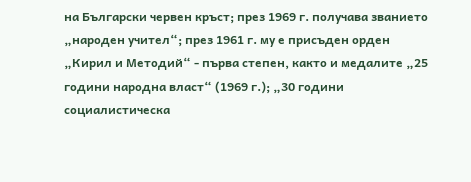на Български червен кръст; през 1969 г. получава званието „народен учител“; през 1961 г. му е присъден орден „Кирил и Методий“ - първа степен, както и медалите „25 години народна власт“ (1969 г.); „30 години социалистическа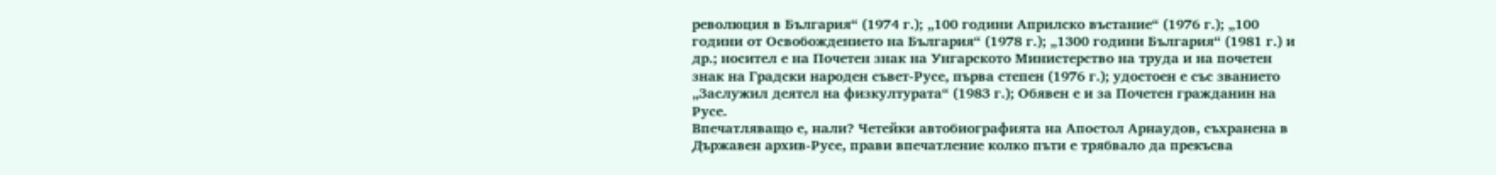революция в България“ (1974 г.); „100 години Априлско въстание“ (1976 г.); „100 години от Освобождението на България“ (1978 г.); „1300 години България“ (1981 г.) и др.; носител е на Почетен знак на Унгарското Министерство на труда и на почетен знак на Градски народен съвет-Русе, първа степен (1976 г.); удостоен е със званието „Заслужил деятел на физкултурата“ (1983 г.); Обявен е и за Почетен гражданин на Русе.
Впечатляващо е, нали? Четейки автобиографията на Апостол Арнаудов, съхранена в Държавен архив-Русе, прави впечатление колко пъти е трябвало да прекъсва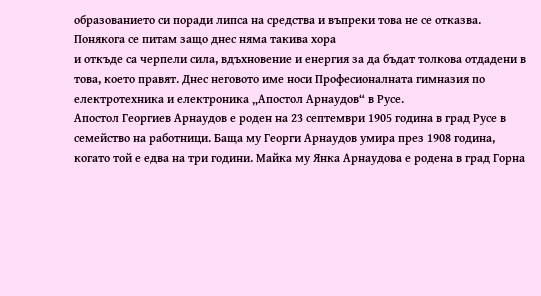образованието си поради липса на средства и въпреки това не се отказва.
Понякога се питам защо днес няма такива хора
и откъде са черпели сила, вдъхновение и енергия за да бъдат толкова отдадени в това, което правят. Днес неговото име носи Професионалната гимназия по електротехника и електроника „Апостол Арнаудов“ в Русе.
Апостол Георгиев Арнаудов е роден на 23 септември 1905 година в град Русе в семейство на работници. Баща му Георги Арнаудов умира през 1908 година, когато той е едва на три години. Майка му Янка Арнаудова е родена в град Горна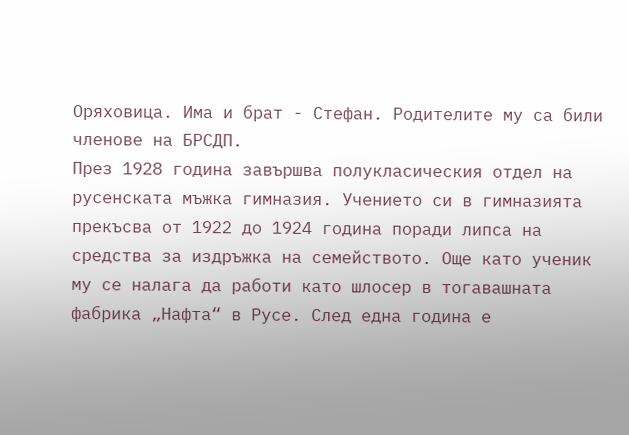Оряховица. Има и брат - Стефан. Родителите му са били членове на БРСДП.
През 1928 година завършва полукласическия отдел на русенската мъжка гимназия. Учението си в гимназията прекъсва от 1922 до 1924 година поради липса на средства за издръжка на семейството. Още като ученик му се налага да работи като шлосер в тогавашната фабрика „Нафта“ в Русе. След една година е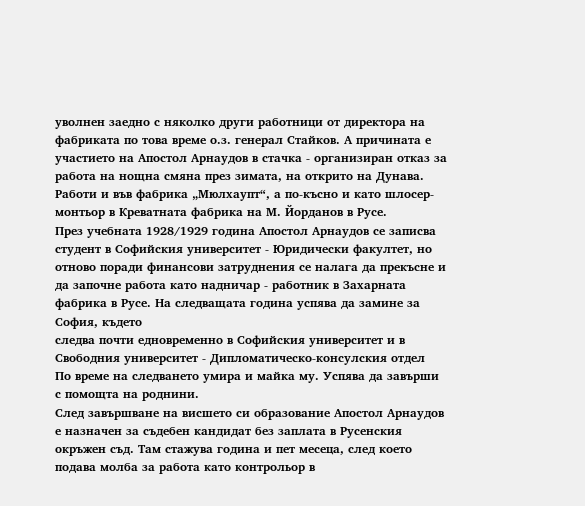уволнен заедно с няколко други работници от директора на фабриката по това време о.з. генерал Стайков. А причината е участието на Апостол Арнаудов в стачка - организиран отказ за работа на нощна смяна през зимата, на открито на Дунава. Работи и във фабрика „Мюлхаупт“, а по-късно и като шлосер-монтьор в Креватната фабрика на М. Йорданов в Русе.
През учебната 1928/1929 година Апостол Арнаудов се записва студент в Софийския университет - Юридически факултет, но отново поради финансови затруднения се налага да прекъсне и да започне работа като надничар - работник в Захарната фабрика в Русе. На следващата година успява да замине за София, където
следва почти едновременно в Софийския университет и в Свободния университет - Дипломатическо-консулския отдел
По време на следването умира и майка му. Успява да завърши с помощта на роднини.
След завършване на висшето си образование Апостол Арнаудов е назначен за съдебен кандидат без заплата в Русенския окръжен съд. Там стажува година и пет месеца, след което подава молба за работа като контрольор в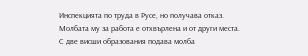Инспекцията по труда в Русе, но получава отказ. Молбата му за работа е отхвърлена и от други места. С две висши образования подава молба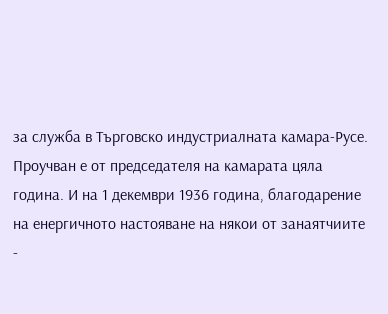за служба в Търговско индустриалната камара-Русе.
Проучван е от председателя на камарата цяла година. И на 1 декември 1936 година, благодарение на енергичното настояване на някои от занаятчиите -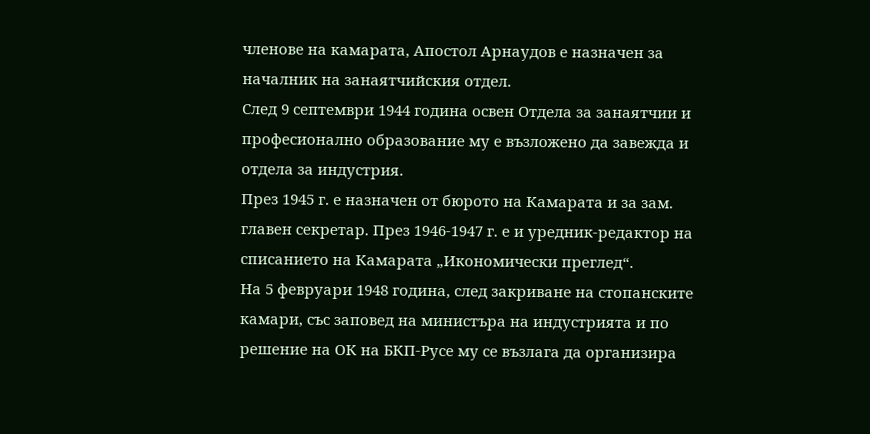членове на камарата, Апостол Арнаудов е назначен за началник на занаятчийския отдел.
След 9 септември 1944 година освен Отдела за занаятчии и професионално образование му е възложено да завежда и отдела за индустрия.
През 1945 г. е назначен от бюрото на Камарата и за зам. главен секретар. През 1946-1947 г. е и уредник-редактор на списанието на Камарата „Икономически преглед“.
На 5 февруари 1948 година, след закриване на стопанските камари, със заповед на министъра на индустрията и по решение на ОК на БКП-Русе му се възлага да организира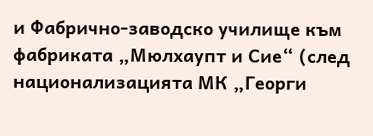и Фабрично-заводско училище към фабриката „Мюлхаупт и Сие“ (след национализацията МК „Георги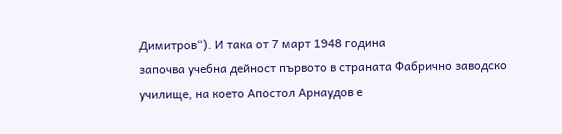Димитров“). И така от 7 март 1948 година
започва учебна дейност първото в страната Фабрично заводско училище, на което Апостол Арнаудов е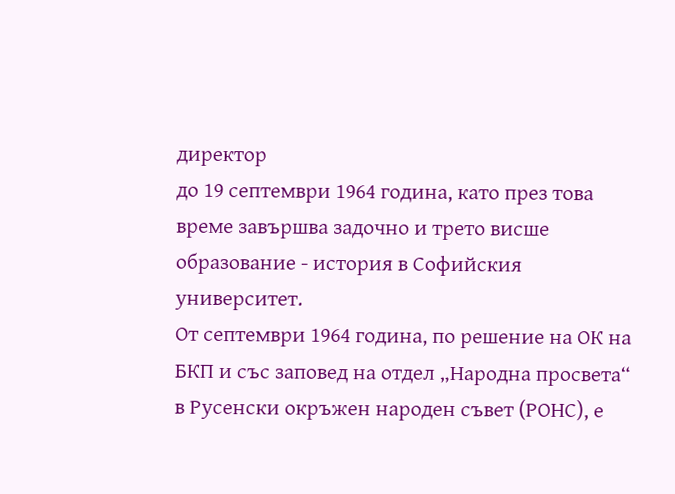директор
до 19 септември 1964 година, като през това време завършва задочно и трето висше образование - история в Софийския университет.
От септември 1964 година, по решение на ОК на БКП и със заповед на отдел „Народна просвета“ в Русенски окръжен народен съвет (РОНС), е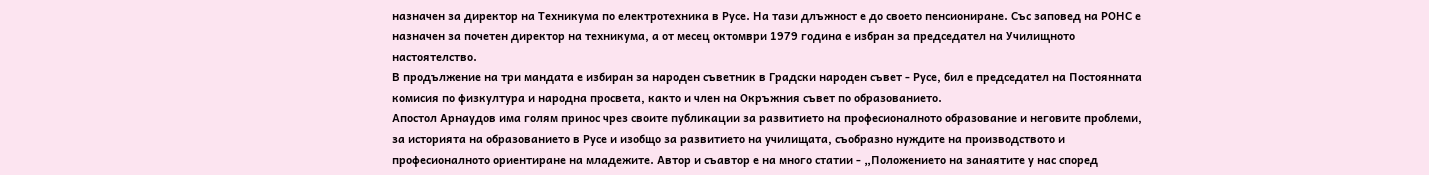назначен за директор на Техникума по електротехника в Русе. На тази длъжност е до своето пенсиониране. Със заповед на РОНС е назначен за почетен директор на техникума, а от месец октомври 1979 година е избран за председател на Училищното настоятелство.
В продължение на три мандата е избиран за народен съветник в Градски народен съвет - Русе, бил е председател на Постоянната комисия по физкултура и народна просвета, както и член на Окръжния съвет по образованието.
Апостол Арнаудов има голям принос чрез своите публикации за развитието на професионалното образование и неговите проблеми, за историята на образованието в Русе и изобщо за развитието на училищата, съобразно нуждите на производството и професионалното ориентиране на младежите. Автор и съавтор е на много статии - „Положението на занаятите у нас според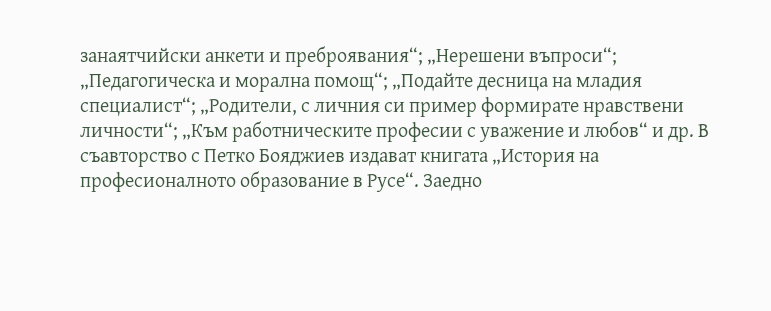занаятчийски анкети и преброявания“; „Нерешени въпроси“; „Педагогическа и морална помощ“; „Подайте десница на младия специалист“; „Родители, с личния си пример формирате нравствени личности“; „Към работническите професии с уважение и любов“ и др. В съавторство с Петко Бояджиев издават книгата „История на професионалното образование в Русе“. Заедно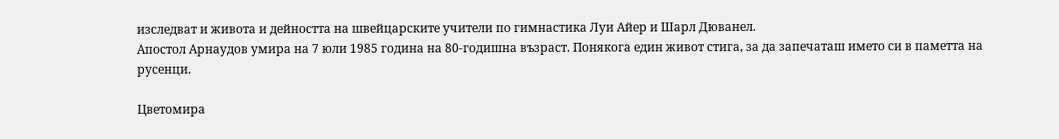изследват и живота и дейността на швейцарските учители по гимнастика Луи Айер и Шарл Дюванел.
Апостол Арнаудов умира на 7 юли 1985 година на 80-годишна възраст. Понякога един живот стига, за да запечаташ името си в паметта на русенци.

Цветомира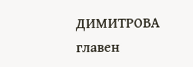ДИМИТРОВА
главен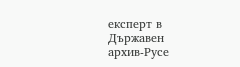експерт в Държавен
архив-Русе